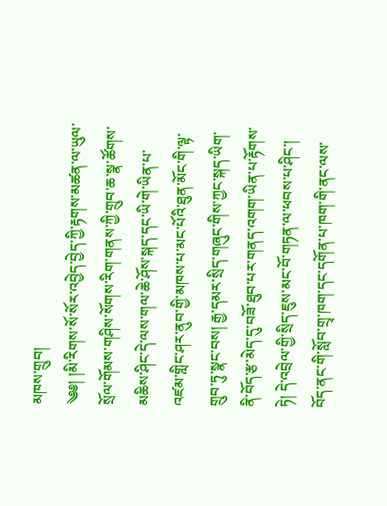མཁས་གྲུབ།
༄༅། །མི་རིགས་སོ་སོར་འབྱེད་བྱེད་ཀྱི་རྟགས་མཚན་ལ་ཡུལ་སྲོལ་གོམས་གཤིས་སོགས་རིག་གནས་ཀྱི་གྲུབ་ཆ་སྣ་ཚོགས་མཆིས་ཤིང་དེ་ལས་གལ་ཆེ་ཤོས་སྐད་དང་ཡི་གེ་ཡིན་པ་འཛམ་གླིང་ཤར་ནུབ་གྱི་མཁས་པ་མང་པོའི་ཐུན་མོང་གི་ལྟ་གྲུབ་ཏུ་སྣང་བས། རྒྱ་དམར་སྲིད་གཞུང་གིས་ཀྱང་སྐད་ཡིག་ནི་བོད་རྩ་མེད་དུ་བཟོ་ཐུབ་པར་གནད་འགག་ཡིན་པ་རྟོགས་ཏེ། དེ་འབྲེལ་གྱི་སྲིད་ཇུས་མང་བོ་གཏན་ལ་ཕབས་པ་ཤིང་། བོད་ནང་གི་སློབ་གྲྭ་ཁག་དང་དགོན་པ་ཁག་གི་ནང་ལས་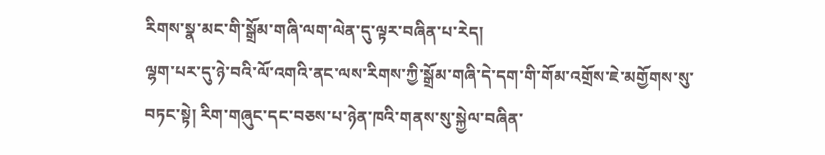རིགས་སྣ་མང་གི་སྒྲོམ་གཞི་ལག་ལེན་དུ་ལྟར་བཞིན་པ་རེད།
ལྷག་པར་དུ་ཉེ་བའི་ལོ་འགའི་ནང་ལས་རིགས་ཀྱི་སྒྲོམ་གཞི་དེ་དག་གི་གོམ་འགྲོས་ཇེ་མགྱོགས་སུ་བཏང་སྟེ། རིག་གཞུང་དང་བཅས་པ་ཉེན་ཁའི་གནས་སུ་སྐྱེལ་བཞིན་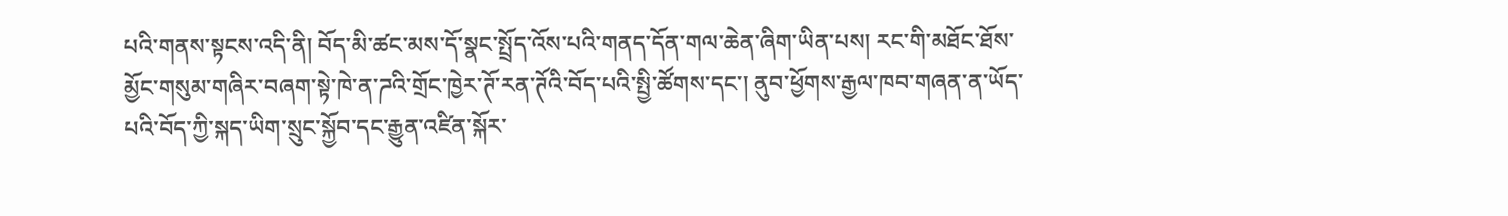པའི་གནས་སྟངས་འདི་ནི། བོད་མི་ཚང་མས་དོ་སྣང་སྤྲོད་འོས་པའི་གནད་དོན་གལ་ཆེན་ཞིག་ཡིན་པས། རང་གི་མཐོང་ཐོས་མྱོང་གསུམ་གཞིར་བཞག་སྟེ་ཁེ་ན་ཌའི་གྲོང་ཁྱེར་ཊོ་རན་ཊོའི་བོད་པའི་སྤྱི་ཚོགས་དང་། ནུབ་ཕྱོགས་རྒྱལ་ཁབ་གཞན་ན་ཡོད་པའི་བོད་ཀྱི་སྐད་ཡིག་སྲུང་སྐྱོབ་དང་རྒྱུན་འཛིན་སྐོར་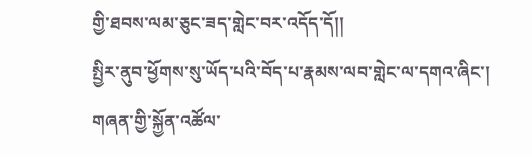གྱི་ཐབས་ལམ་ཅུང་ཟད་གླེང་བར་འདོད་དོ།།
སྤྱིར་ནུབ་ཕྱོགས་སུ་ཡོད་པའི་བོད་པ་རྣམས་ལབ་གླེང་ལ་དགའ་ཞིང་། གཞན་གྱི་སྐྱོན་འཚོལ་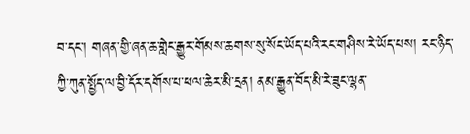བ་དང་། གཞན་གྱི་ཞན་ཆ་གླེང་རྒྱུར་གོམས་ཆགས་སུ་སོང་ཡོད་པའི་རང་གཤིས་རེ་ཡོད་པས། རང་ཉིད་ཀྱི་ཀུན་སྤྱོད་ལ་བྱི་དོར་དགོས་པ་ཕལ་ཆེར་མི་དྲན། ནམ་རྒྱུན་བོད་མི་རེ་ཟུང་ལྷན་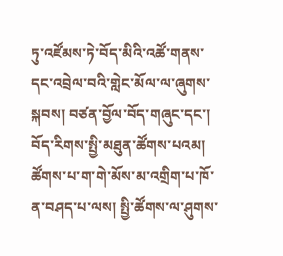ཏུ་འཛོམས་ཏེ་བོད་མིའི་འཚོ་གནས་དང་འབྲེལ་བའི་གླེང་མོལ་ལ་ཞུགས་སྐབས། བཙན་བྱོལ་བོད་གཞུང་དང་། བོད་རིགས་སྤྱི་མཐུན་ཚོགས་པའམ། ཚོགས་པ་ག་གེ་མོས་མ་འགྲིག་པ་ཁོ་ན་བཤད་པ་ལས། སྤྱི་ཚོགས་ལ་ཤུགས་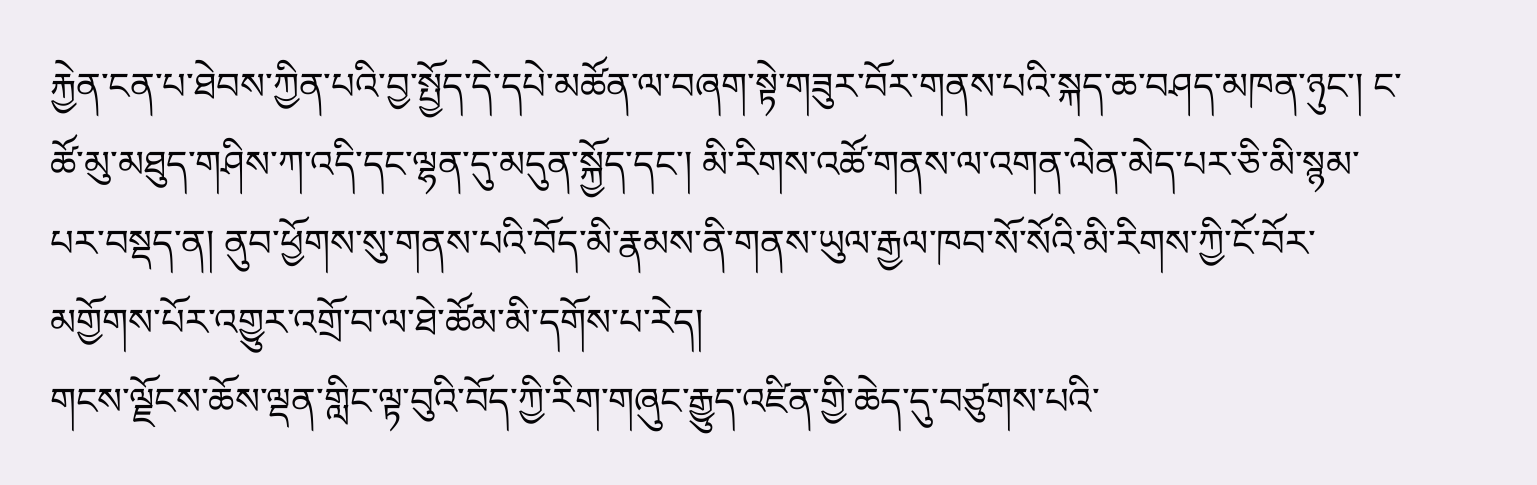རྐྱེན་ངན་པ་ཐེབས་ཀྱིན་པའི་བྱ་སྤྱོད་དེ་དཔེ་མཚོན་ལ་བཞག་སྟེ་གཟུར་བོར་གནས་པའི་སྐད་ཆ་བཤད་མཁན་ཉུང་། ང་ཚོ་མུ་མཐུད་གཤིས་ཀ་འདི་དང་ལྷན་དུ་མདུན་སྐྱོད་དང་། མི་རིགས་འཚོ་གནས་ལ་འགན་ལེན་མེད་པར་ཅི་མི་སྙམ་པར་བསྡད་ན། ནུབ་ཕྱོགས་སུ་གནས་པའི་བོད་མི་རྣམས་ནི་གནས་ཡུལ་རྒྱལ་ཁབ་སོ་སོའི་མི་རིགས་ཀྱི་ངོ་བོར་མགྱོགས་པོར་འགྱུར་འགྲོ་བ་ལ་ཐེ་ཚོམ་མི་དགོས་པ་རེད།
གངས་ལྗོངས་ཆོས་ལྡན་གླིང་ལྟ་བུའི་བོད་ཀྱི་རིག་གཞུང་རྒྱུད་འཛིན་གྱི་ཆེད་དུ་བཙུགས་པའི་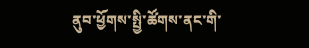ནུབ་ཕྱོགས་སྤྱི་ཚོགས་ནང་གི་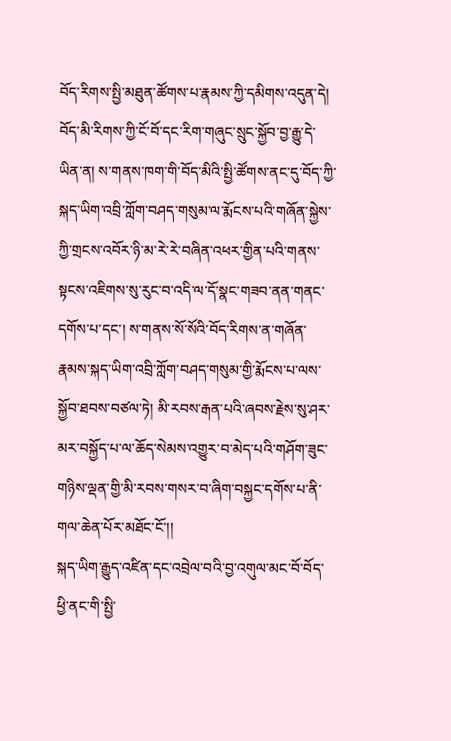བོད་རིགས་སྤྱི་མཐུན་ཚོགས་པ་རྣམས་ཀྱི་དམིགས་འདུན་དེ། བོད་མི་རིགས་ཀྱི་ངོ་བོ་དང་རིག་གཞུང་སྲུང་སྐྱོབ་བྱ་རྒྱུ་དེ་ཡིན་ན། ས་གནས་ཁག་གི་བོད་མིའི་སྤྱི་ཚོགས་ནང་དུ་བོད་ཀྱི་སྐད་ཡིག་འབྲི་ཀློག་བཤད་གསུམ་ལ་རྨོངས་པའི་གཞོན་སྐྱེས་ཀྱི་གྲངས་འབོར་ཉི་མ་རེ་རེ་བཞིན་འཕར་གྱིན་པའི་གནས་སྟངས་འཇིགས་སུ་རུང་བ་འདི་ལ་དོ་སྣང་གཟབ་ནན་གནང་དགོས་པ་དང་། ས་གནས་སོ་སོའི་བོད་རིགས་ན་གཞོན་རྣམས་སྐད་ཡིག་འབྲི་ཀློག་བཤད་གསུམ་གྱི་རྨོངས་པ་ལས་སྐྱོབ་ཐབས་བཙལ་ཏེ། མི་རབས་རྒན་པའི་ཞབས་རྗེས་སུ་ཤར་མར་བསྐྱོད་པ་ལ་ཆོད་སེམས་འགྱུར་བ་མེད་པའི་གཤོག་ཟུང་གཉིས་ལྡན་གྱི་མི་རབས་གསར་བ་ཞིག་བསྐྱང་དགོས་པ་ནི་གལ་ཆེན་པོར་མཐོང་ངོ་།།
སྐད་ཡིག་རྒྱུད་འཛིན་དང་འབྲེལ་བའི་བྱ་འགུལ་མང་བོ་བོད་ཕྱི་ནང་གི་སྤྱི་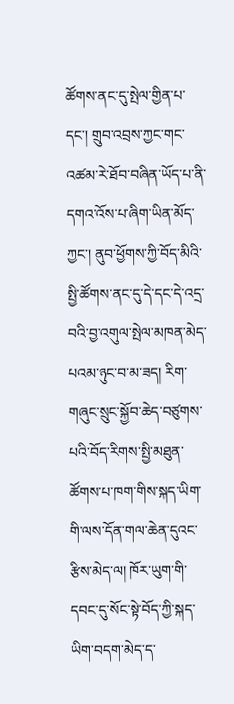ཚོགས་ནང་དུ་སྤེལ་གྱིན་པ་དང་། གྲུབ་འབྲས་ཀྱང་གང་འཚམ་རེ་ཐོབ་བཞིན་ཡོད་པ་ནི་དགའ་འོས་པ་ཞིག་ཡིན་མོད་ཀྱང་། ནུབ་ཕྱོགས་ཀྱི་བོད་མིའི་སྤྱི་ཚོགས་ནང་དུ་དེ་དང་དེ་འདྲ་བའི་བྱ་འགུལ་སྤེལ་མཁན་མེད་པའམ་ཉུང་བ་མ་ཟད། རིག་གཞུང་སྲུང་སྐྱོབ་ཆེད་བཙུགས་པའི་བོད་རིགས་སྤྱི་མཐུན་ཚོགས་པ་ཁག་གིས་སྐད་ཡིག་གི་ལས་དོན་གལ་ཆེན་དུའང་རྩིས་མེད་ལ། ཁོར་ཡུག་གི་དབང་དུ་སོང་སྟེ་བོད་ཀྱི་སྐད་ཡིག་བདག་མེད་ད་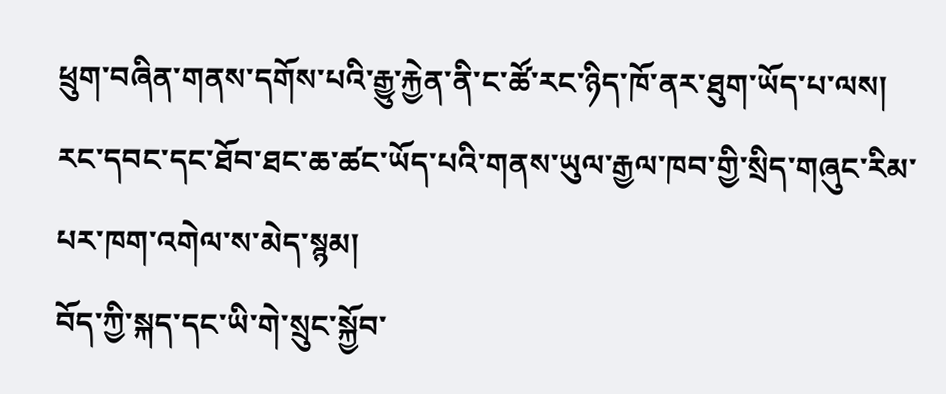ཕྲུག་བཞིན་གནས་དགོས་པའི་རྒྱུ་རྐྱེན་ནི་ང་ཚོ་རང་ཉིད་ཁོ་ནར་ཐུག་ཡོད་པ་ལས། རང་དབང་དང་ཐོབ་ཐང་ཆ་ཚང་ཡོད་པའི་གནས་ཡུལ་རྒྱལ་ཁབ་གྱི་སྲིད་གཞུང་རིམ་པར་ཁག་འགེལ་ས་མེད་སྙམ།
བོད་ཀྱི་སྐད་དང་ཡི་གེ་སྲུང་སྐྱོབ་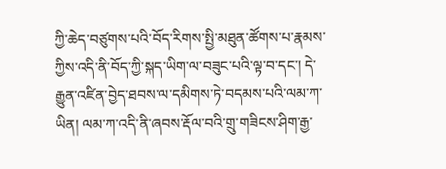ཀྱི་ཆེད་བཙུགས་པའི་བོད་རིགས་སྤྱི་མཐུན་ཚོགས་པ་རྣམས་ཀྱིས་འདི་ནི་བོད་ཀྱི་སྐད་ཡིག་ལ་བཟུང་པའི་ལྟ་བ་དང་། དེ་རྒྱུན་འཛིན་བྱེད་ཐབས་ལ་དམིགས་ཏེ་བདམས་པའི་ལམ་ཀ་ཡིན། ལམ་ཀ་འདི་ནི་ཞབས་རྡོལ་བའི་གྲུ་གཟིངས་ཤིག་རྒྱ་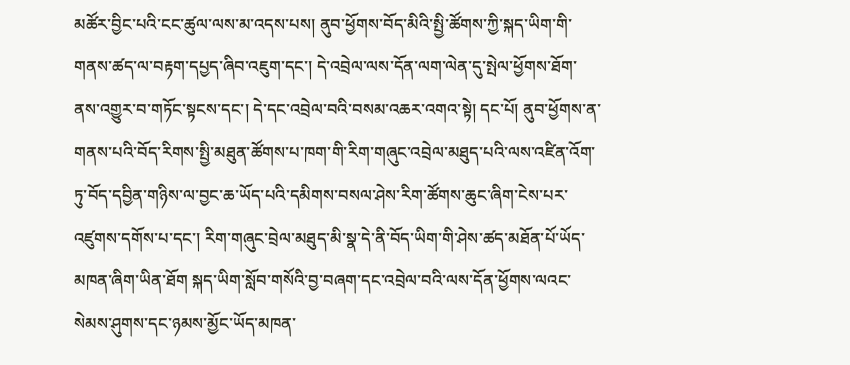མཚོར་བྱིང་པའི་ངང་ཚུལ་ལས་མ་འདས་པས། ནུབ་ཕྱོགས་བོད་མིའི་སྤྱི་ཚོགས་ཀྱི་སྐད་ཡིག་གི་གནས་ཚད་ལ་བརྟག་དཔྱད་ཞིབ་འཇུག་དང་། དེ་འབྲེལ་ལས་དོན་ལག་ལེན་དུ་སྤེལ་ཕྱོགས་ཐོག་ནས་འགྱུར་བ་གཏོང་སྟངས་དང་། དེ་དང་འབྲེལ་བའི་བསམ་འཆར་འགའ་སྟེ། དང་པོ། ནུབ་ཕྱོགས་ན་གནས་པའི་བོད་རིགས་སྤྱི་མཐུན་ཚོགས་པ་ཁག་གི་རིག་གཞུང་འབྲེལ་མཐུད་པའི་ལས་འཛིན་འོག་ཏུ་བོད་དབྱིན་གཉིས་ལ་བྱང་ཆ་ཡོད་པའི་དམིགས་བསལ་ཤེས་རིག་ཚོགས་ཆུང་ཞིག་ངེས་པར་འཛུགས་དགོས་པ་དང་། རིག་གཞུང་བྲེལ་མཐུད་མི་སྣ་དེ་ནི་བོད་ཡིག་གི་ཤེས་ཚད་མཐོན་པོ་ཡོད་མཁན་ཞིག་ཡིན་ཐོག སྐད་ཡིག་སློབ་གསོའི་བྱ་བཞག་དང་འབྲེལ་བའི་ལས་དོན་ཕྱོགས་ལའང་སེམས་ཤུགས་དང་ཉམས་མྱོང་ཡོད་མཁན་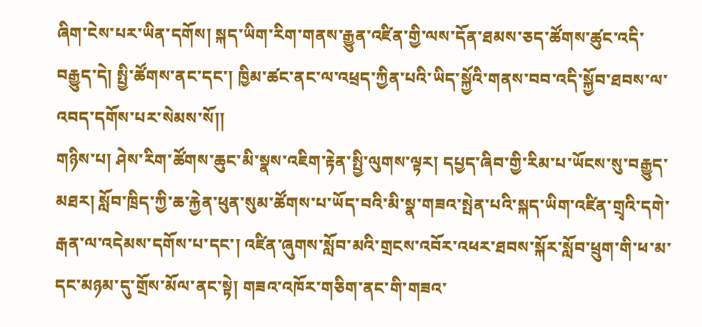ཞིག་ངེས་པར་ཡིན་དགོས། སྐད་ཡིག་རིག་གནས་རྒྱུན་འཛིན་གྱི་ལས་དོན་ཐམས་ཅད་ཚོགས་ཚུང་འདི་བརྒྱུད་དེ། སྤྱི་ཚོགས་ནང་དང་། ཁྱིམ་ཚང་ནང་ལ་འཕྲད་ཀྱིན་པའི་ཡིད་སྐྱོའི་གནས་བབ་འདི་སྐྱོབ་ཐབས་ལ་འབད་དགོས་པར་སེམས་སོ།།
གཉིས་པ། ཤེས་རིག་ཚོགས་ཆུང་མི་སྣས་འཇིག་རྟེན་སྤྱི་ལུགས་ལྟར། དཔྱད་ཞིབ་གྱི་རིམ་པ་ཡོངས་སུ་བརྒྱུད་མཐར། སློབ་ཁྲིད་ཀྱི་ཆ་རྐྱེན་ཕུན་སུམ་ཚོགས་པ་ཡོད་བའི་མི་སྣ་གཟའ་སྤེན་པའི་སྐད་ཡིག་འཛིན་གྲྭའི་དགེ་རྒན་ལ་འདེམས་དགོས་པ་དང་། འཛིན་ཞུགས་སློབ་མའི་གྲངས་འབོར་འཕར་ཐབས་སྐོར་སློབ་ཕྲུག་གི་ཕ་མ་དང་མཉམ་དུ་གྲོས་མོལ་ནང་སྟེ། གཟའ་འཁོར་གཅིག་ནང་གི་གཟའ་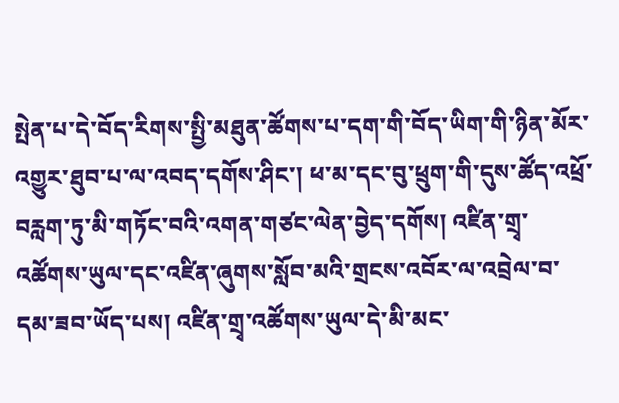སྤེན་པ་དེ་བོད་རིགས་སྤྱི་མཐུན་ཚོགས་པ་དག་གི་བོད་ཡིག་གི་ཉིན་མོར་འགྱུར་ཐུབ་པ་ལ་འབད་དགོས་ཤིང་། ཕ་མ་དང་བུ་ཕྲུག་གི་དུས་ཚོད་འཕྲོ་བརླག་ཏུ་མི་གཏོང་བའི་འགན་གཙང་ལེན་བྱེད་དགོས། འཛིན་གྲྭ་འཚོགས་ཡུལ་དང་འཛིན་ཞུགས་སློབ་མའི་གྲངས་འབོར་ལ་འབྲེལ་བ་དམ་ཟབ་ཡོད་པས། འཛིན་གྲྭ་འཚོགས་ཡུལ་དེ་མི་མང་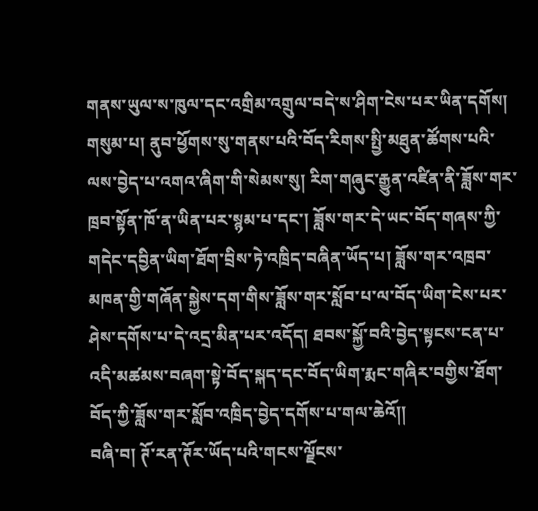གནས་ཡུལ་ས་ཁུལ་དང་འགྲིམ་འགྲུལ་བདེ་ས་ཤིག་ངེས་པར་ཡིན་དགོས།
གསུམ་པ། ནུབ་ཕྱོགས་སུ་གནས་པའི་བོད་རིགས་སྤྱི་མཐུན་ཚོགས་པའི་ལས་བྱེད་པ་འགའ་ཞིག་གི་སེམས་སུ། རིག་གཞུང་རྒྱུན་འཛིན་ནི་ཟློས་གར་ཁྲབ་སྟོན་ཁོ་ན་ཡིན་པར་སྙམ་པ་དང་། ཟློས་གར་དེ་ཡང་བོད་གཞས་ཀྱི་གདེང་དབྱིན་ཡིག་ཐོག་བྲིས་ཏེ་འཁྲིད་བཞིན་ཡོད་པ། ཟློས་གར་འཁྲབ་མཁན་གྱི་གཞོན་སྐྱེས་དག་གིས་ཟློས་གར་སློབ་པ་ལ་བོད་ཡིག་ངེས་པར་ཤེས་དགོས་པ་དེ་འདྲ་མིན་པར་འདོད། ཐབས་སྐྱོ་བའི་བྱེད་སྟངས་ངན་པ་འདི་མཚམས་བཞག་སྟེ་བོད་སྐད་དང་བོད་ཡིག་རྨང་གཞིར་བགྱིས་ཐོག་བོད་ཀྱི་ཟློས་གར་སློབ་འཁྲིད་བྱེད་དགོས་པ་གལ་ཆེའོ།།
བཞི་བ། ཊོ་རན་ཊོར་ཡོད་པའི་གངས་ལྗོངས་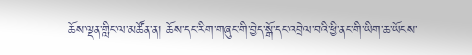ཆོས་ལྡན་གླིང་ལ་མཚོན་ན། ཆོས་དང་རིག་གཞུང་གི་བྱེད་སྒོ་དང་འབྲེལ་བའི་ཕྱི་ནང་གི་ཡིག་ཆ་ཡོངས་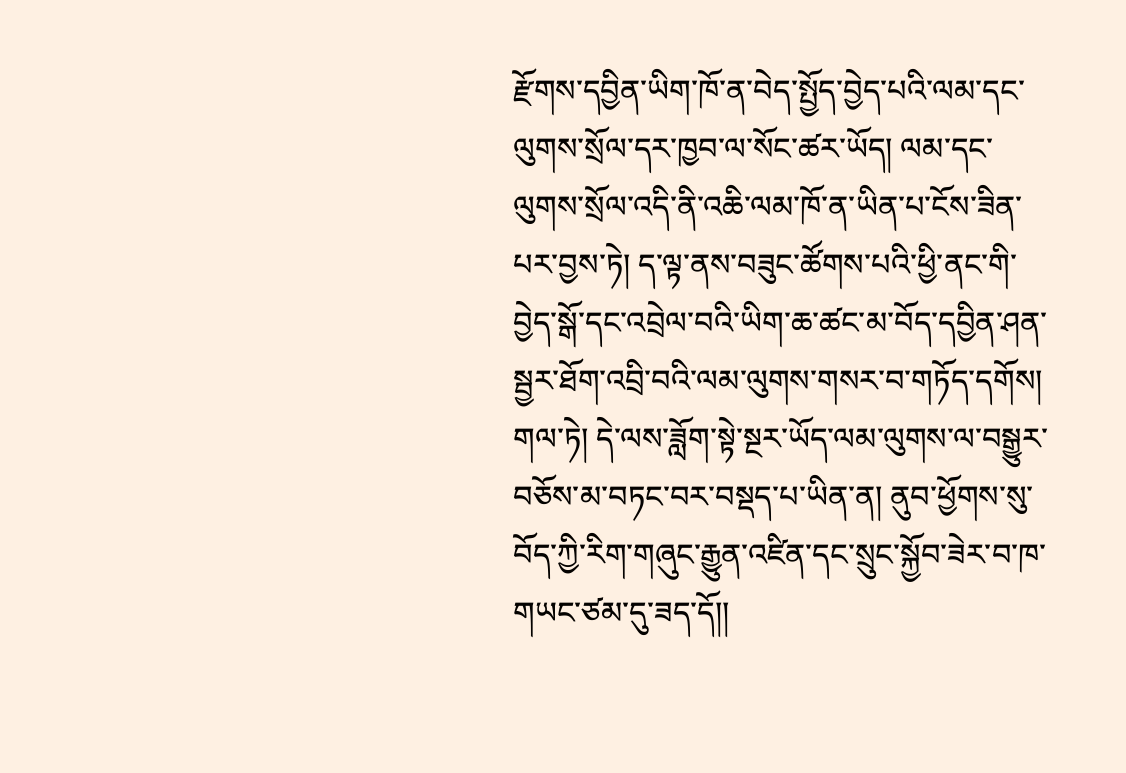རྫོགས་དབྱིན་ཡིག་ཁོ་ན་བེད་སྤྱོད་བྱེད་པའི་ལམ་དང་ལུགས་སྲོལ་དར་ཁྱབ་ལ་སོང་ཚར་ཡོད། ལམ་དང་ལུགས་སྲོལ་འདི་ནི་འཆི་ལམ་ཁོ་ན་ཡིན་པ་ངོས་ཟིན་པར་བྱས་ཏེ། ད་ལྟ་ནས་བཟུང་ཚོགས་པའི་ཕྱི་ནང་གི་བྱེད་སྒོ་དང་འབྲེལ་བའི་ཡིག་ཆ་ཚང་མ་བོད་དབྱིན་ཤན་སྦྱར་ཐོག་འབྲི་བའི་ལམ་ལུགས་གསར་བ་གཏོད་དགོས། གལ་ཏེ། དེ་ལས་ཟློག་སྟེ་སྔར་ཡོད་ལམ་ལུགས་ལ་བསྒྱུར་བཅོས་མ་བཏང་བར་བསྡད་པ་ཡིན་ན། ནུབ་ཕྱོགས་སུ་བོད་ཀྱི་རིག་གཞུང་རྒྱུན་འཛིན་དང་སྲུང་སྐྱོབ་ཟེར་བ་ཁ་གཡང་ཙམ་དུ་ཟད་དོ།།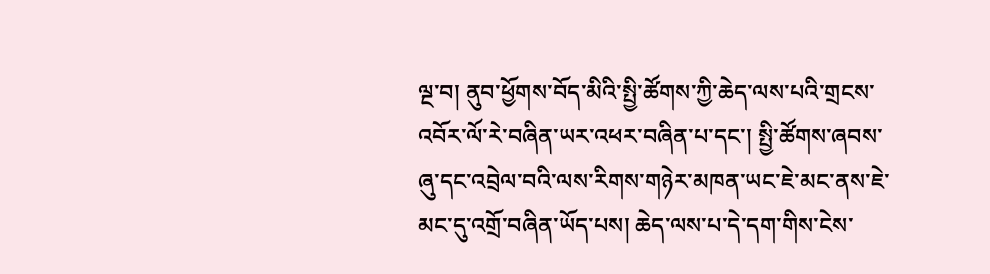ལྔ་བ། ནུབ་ཕྱོགས་བོད་མིའི་སྤྱི་ཚོགས་ཀྱི་ཆེད་ལས་པའི་གྲངས་འབོར་ལོ་རེ་བཞིན་ཡར་འཕར་བཞིན་པ་དང་། སྤྱི་ཚོགས་ཞབས་ཞུ་དང་འབྲེལ་བའི་ལས་རིགས་གཉེར་མཁན་ཡང་ཇེ་མང་ནས་ཇེ་མང་དུ་འགྲོ་བཞིན་ཡོད་པས། ཆེད་ལས་པ་དེ་དག་གིས་ངེས་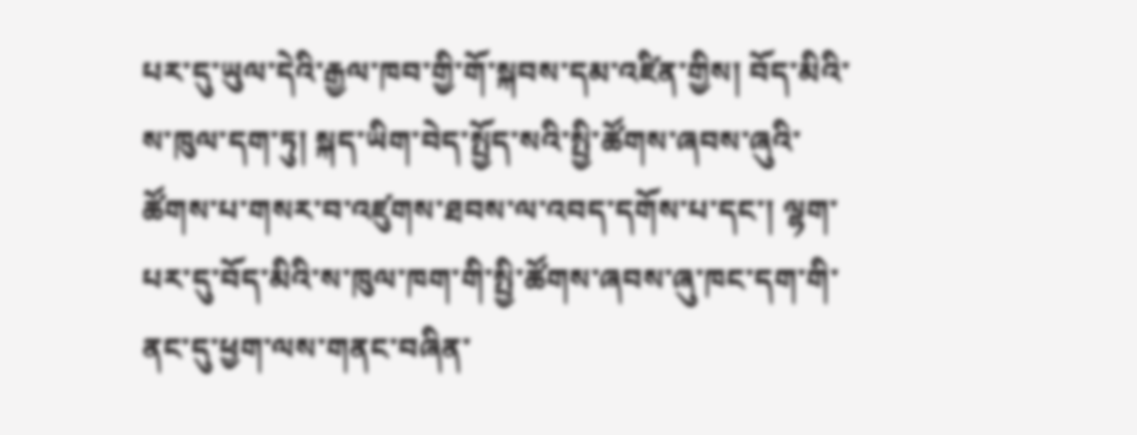པར་དུ་ཡུལ་དེའི་རྒྱལ་ཁབ་གྱི་གོ་སྐབས་དམ་འཛིན་གྱིས། བོད་མིའི་ས་ཁུལ་དག་ཏུ། སྐད་ཡིག་བེད་སྤྱོད་སའི་སྤྱི་ཚོགས་ཞབས་ཞུའི་ཚོགས་པ་གསར་བ་འཛུགས་ཐབས་ལ་འབད་དགོས་པ་དང་། ལྷག་པར་དུ་བོད་མིའི་ས་ཁུལ་ཁག་གི་སྤྱི་ཚོགས་ཞབས་ཞུ་ཁང་དག་གི་ནང་དུ་ཕྱག་ལས་གནང་བཞིན་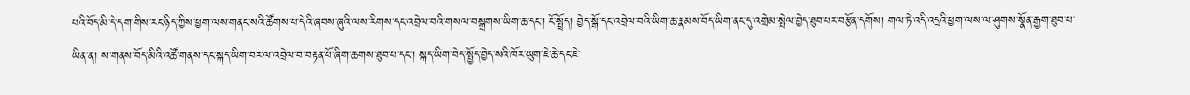པའི་བོད་མི་དེ་དག་གིས་རང་ཉིད་ཀྱིས་ཕྱག་ལས་གནང་སའི་ཚོགས་པ་དེའི་ཞབས་ཞུའི་ལས་རིགས་དང་འབྲེལ་བའི་གསལ་བསྒྲགས་ཡིག་ཆ་དང་། ངོ་སྤྲོད། བྱེད་སྒོ་དང་འབྲེལ་བའི་ཡིག་ཆ་རྣམས་བོད་ཡིག་ནང་དུ་འགྲེམ་སྤེལ་བྱེད་ཐུབ་པར་བརྩོན་དགོས། གལ་ཏེ་འདི་འདྲའི་ཕྱག་ལས་ལ་ཤུགས་སྣོན་རྒྱག་ཐུབ་པ་ཡིན་ན། ས་གནས་བོད་མིའི་འཚོ་གནས་དང་སྐད་ཡིག་བར་ལ་འབྲེལ་བ་བརྟན་པོ་ཞིག་ཆགས་ཐུབ་པ་དང་། སྐད་ཡིག་བེད་སྤྱོད་བྱེད་སའི་ཁོར་ཡུག་ཇེ་ཆེ་དང་ཇེ་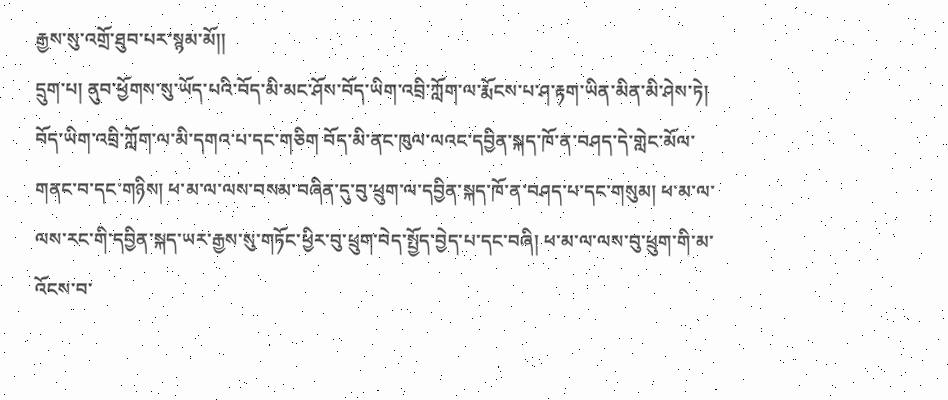རྒྱས་སུ་འགྲོ་ཐུབ་པར་སྙམ་མོ།།
དྲུག་པ། ནུབ་ཕྱོགས་སུ་ཡོད་པའི་བོད་མི་མང་ཤོས་བོད་ཡིག་འབྲི་ཀློག་ལ་རྨོངས་པ་ཤ་རྟག་ཡིན་མིན་མི་ཤེས་ཏེ། བོད་ཡིག་འབྲི་ཀློག་ལ་མི་དགའ་པ་དང་གཅིག བོད་མི་ནང་ཁུལ་ལའང་དབྱིན་སྐད་ཁོ་ན་བཤད་དེ་གླེང་མོལ་གནང་བ་དང་གཉིས། ཕ་མ་ལ་ལས་བསམ་བཞིན་དུ་བུ་ཕྲུག་ལ་དབྱིན་སྐད་ཁོ་ན་བཤད་པ་དང་གསུམ། ཕ་མ་ལ་ལས་རང་གི་དབྱིན་སྐད་ཡར་རྒྱས་སུ་གཏོང་ཕྱིར་བུ་ཕྲུག་བེད་སྤྱོད་བྱེད་པ་དང་བཞི། ཕ་མ་ལ་ལས་བུ་ཕྲུག་གི་མ་འོངས་བ་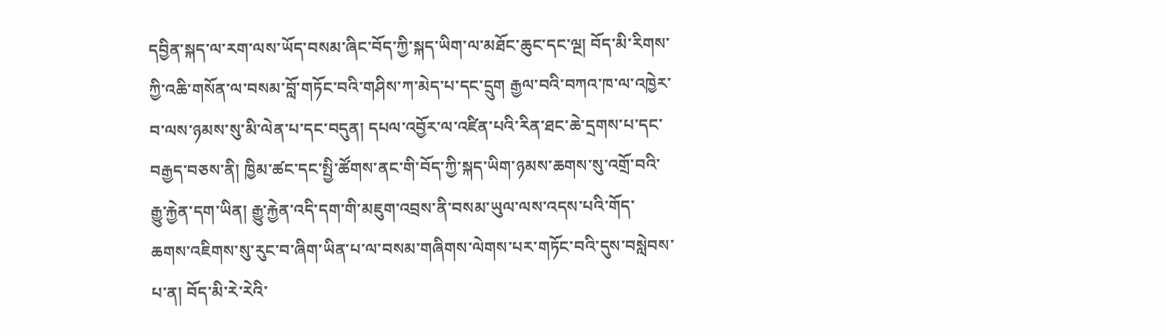དབྱིན་སྐད་ལ་རག་ལས་ཡོད་བསམ་ཞིང་བོད་ཀྱི་སྐད་ཡིག་ལ་མཐོང་ཆུང་དང་ལྔ། བོད་མི་རིགས་ཀྱི་འཆི་གསོན་ལ་བསམ་བློ་གཏོང་བའི་གཤིས་ཀ་མེད་པ་དང་དྲུག རྒྱལ་བའི་བཀའ་ཁ་ལ་འཁྱེར་བ་ལས་ཉམས་སུ་མི་ལེན་པ་དང་བདུན། དཔལ་འབྱོར་ལ་འཛིན་པའི་རིན་ཐང་ཆེ་དྲགས་པ་དང་བརྒྱད་བཅས་ནི། ཁྱིམ་ཚང་དང་སྤྱི་ཚོགས་ནང་གི་བོད་ཀྱི་སྐད་ཡིག་ཉམས་ཆགས་སུ་འགྲོ་བའི་རྒྱུ་རྐྱེན་དག་ཡིན། རྒྱུ་རྐྱེན་འདི་དག་གི་མཇུག་འབྲས་ནི་བསམ་ཡུལ་ལས་འདས་པའི་གོད་ཆགས་འཇིགས་སུ་རུང་བ་ཞིག་ཡིན་པ་ལ་བསམ་གཞིགས་ལེགས་པར་གཏོང་བའི་དུས་བསླེབས་པ་ན། བོད་མི་རེ་རེའི་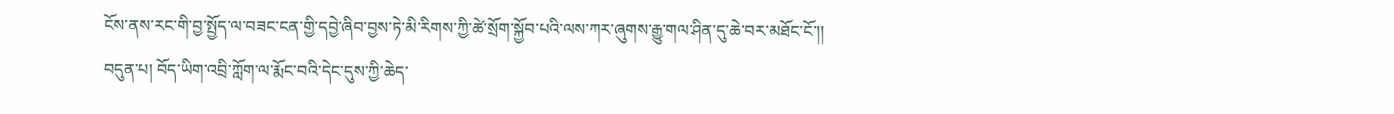ངོས་ནས་རང་གི་བྱ་སྤྱོད་ལ་བཟང་ངན་གྱི་དབྱེ་ཞིབ་བྱས་ཏེ་མི་རིགས་ཀྱི་ཚེ་སྲོག་སྐྱོབ་པའི་ལས་ཀར་ཞུགས་རྒྱུ་གལ་ཤིན་དུ་ཆེ་བར་མཐོང་ངོ་།།
བདུན་པ། བོད་ཡིག་འབྲི་ཀློག་ལ་རྨོང་བའི་དེང་དུས་ཀྱི་ཆེད་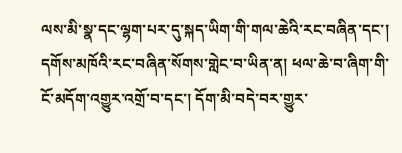ལས་མི་སྣ་དང་ལྷག་པར་དུ་སྐད་ཡིག་གི་གལ་ཆེའི་རང་བཞིན་དང་། དགོས་མཁོའི་རང་བཞིན་སོགས་གླེང་བ་ཡིན་ན། ཕལ་ཆེ་བ་ཞིག་གི་ངོ་མདོག་འགྱུར་འགྲོ་བ་དང་། དོག་མི་བདེ་བར་གྱུར་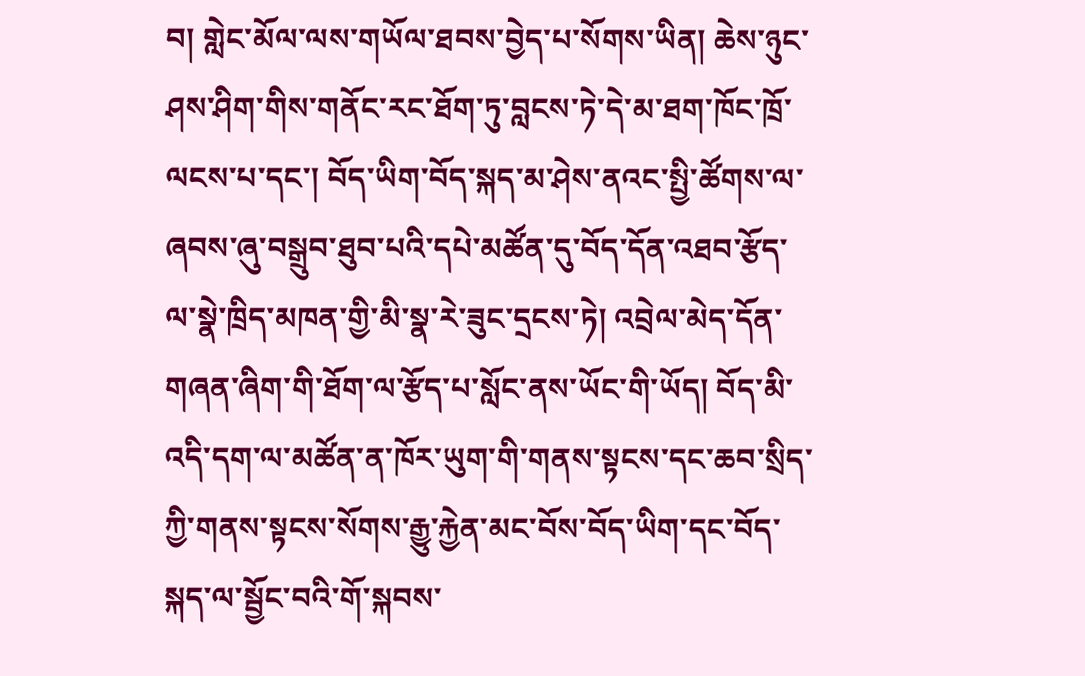བ། གླེང་མོལ་ལས་གཡོལ་ཐབས་བྱེད་པ་སོགས་ཡིན། ཆེས་ཉུང་ཤས་ཤིག་གིས་གནོང་རང་ཐོག་ཏུ་བླངས་ཏེ་དེ་མ་ཐག་ཁོང་ཁྲོ་ལངས་པ་དང་། བོད་ཡིག་བོད་སྐད་མ་ཤེས་ནའང་སྤྱི་ཚོགས་ལ་ཞབས་ཞུ་བསྒྲུབ་ཐུབ་པའི་དཔེ་མཚོན་དུ་བོད་དོན་འཐབ་རྩོད་ལ་སྣེ་ཁྲིད་མཁན་གྱི་མི་སྣ་རེ་ཟུང་དྲངས་ཏེ། འབྲེལ་མེད་དོན་གཞན་ཞིག་གི་ཐོག་ལ་རྩོད་པ་སློང་ནས་ཡོང་གི་ཡོད། བོད་མི་འདི་དག་ལ་མཚོན་ན་ཁོར་ཡུག་གི་གནས་སྟངས་དང་ཆབ་སྲིད་ཀྱི་གནས་སྟངས་སོགས་རྒྱུ་རྐྱེན་མང་བོས་བོད་ཡིག་དང་བོད་སྐད་ལ་སྦྱོང་བའི་གོ་སྐབས་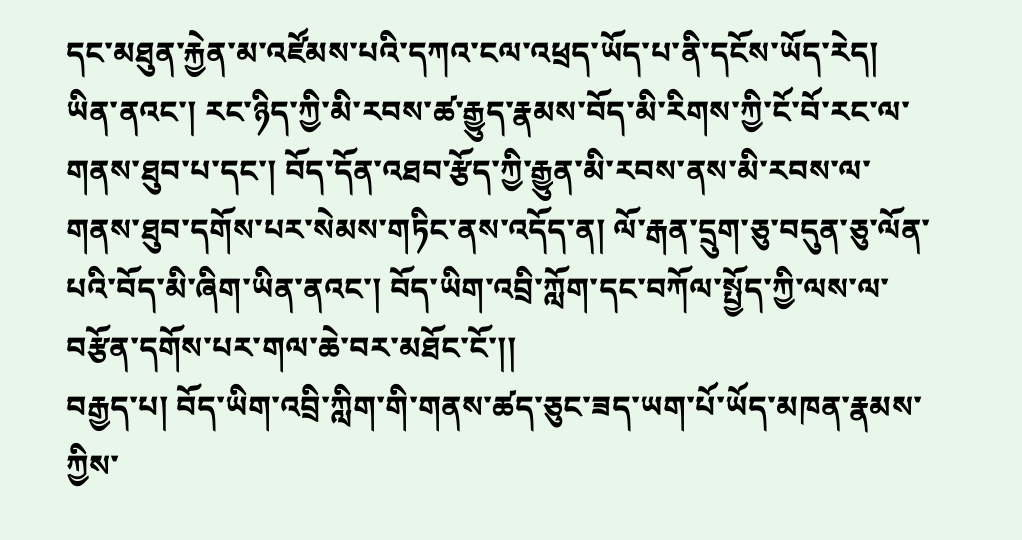དང་མཐུན་རྐྱེན་མ་འཛོམས་པའི་དཀའ་ངལ་འཕྲད་ཡོད་པ་ནི་དངོས་ཡོད་རེད། ཡིན་ནའང་། རང་ཉིད་ཀྱི་མི་རབས་ཚ་རྒྱུད་རྣམས་བོད་མི་རིགས་ཀྱི་ངོ་བོ་རང་ལ་གནས་ཐུབ་པ་དང་། བོད་དོན་འཐབ་རྩོད་ཀྱི་རྒྱུན་མི་རབས་ནས་མི་རབས་ལ་གནས་ཐུབ་དགོས་པར་སེམས་གཏིང་ནས་འདོད་ན། ལོ་རྒན་དྲུག་ཅུ་བདུན་ཅུ་ལོན་པའི་བོད་མི་ཞིག་ཡིན་ནའང་། བོད་ཡིག་འབྲི་ཀློག་དང་བཀོལ་སྤྱོད་ཀྱི་ལས་ལ་བརྩོན་དགོས་པར་གལ་ཆེ་བར་མཐོང་ངོ་།།
བརྒྱད་པ། བོད་ཡིག་འབྲི་ཀླིག་གི་གནས་ཚད་ཅུང་ཟད་ཡག་པོ་ཡོད་མཁན་རྣམས་ཀྱིས་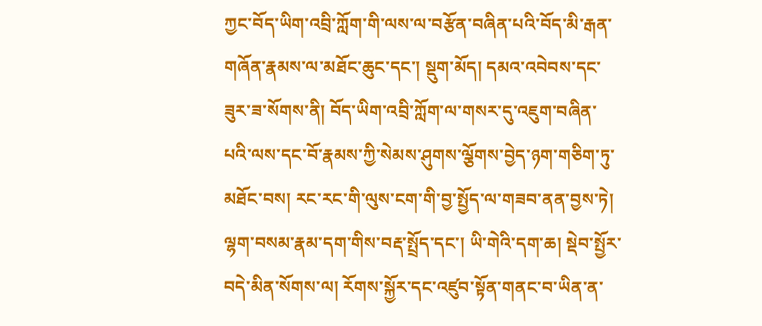ཀྱང་བོད་ཡིག་འབྲི་ཀློག་གི་ལས་ལ་བརྩོན་བཞིན་པའི་བོད་མི་རྒན་གཞོན་རྣམས་ལ་མཐོང་ཆུང་དང་། སྡུག་མོད། དམའ་འབེབས་དང་ཟུར་ཟ་སོགས་ནི། བོད་ཡིག་འབྲི་ཀློག་ལ་གསར་དུ་འཇུག་བཞིན་པའི་ལས་དང་བོ་རྣམས་ཀྱི་སེམས་ཤུགས་ལྕོགས་བྱེད་ཉག་གཅིག་ཏུ་མཐོང་བས། རང་རང་གི་ལུས་ངག་གི་བྱ་སྤྱོད་ལ་གཟབ་ནན་བྱས་ཏེ། ལྷག་བསམ་རྣམ་དག་གིས་བརྡ་སྤྲོད་དང་། ཡི་གེའི་དག་ཆ། སྡེབ་སྤྱོར་བདེ་མིན་སོགས་ལ། རོགས་སྐྱོར་དང་འཛུབ་སྟོན་གནང་བ་ཡིན་ན་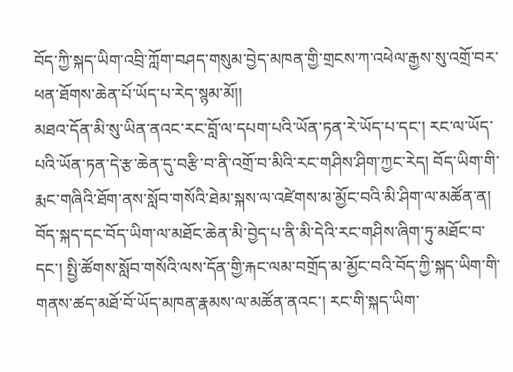བོད་ཀྱི་སྐད་ཡིག་འབྲི་ཀློག་བཤད་གསུམ་བྱེད་མཁན་གྱི་གྲངས་ཀ་འཕེལ་རྒྱས་སུ་འགྲོ་བར་ཕན་ཐོགས་ཆེན་པོ་ཡོད་པ་རེད་སྙམ་མོ།།
མཐའ་དོན་མི་སུ་ཡིན་ནའང་རང་བློ་ལ་དཔག་པའི་ཡོན་ཏན་རེ་ཡོད་པ་དང་། རང་ལ་ཡོད་པའི་ཡོན་ཏན་དེ་རྩ་ཆེན་དུ་བརྩི་བ་ནི་འགྲོ་བ་མིའི་རང་གཤིས་ཤིག་ཀྱང་རེད། བོད་ཡིག་གི་རྨང་གཞིའི་ཐོག་ནས་སློབ་གསོའི་ཐེམ་སྐས་ལ་འཛེགས་མ་མྱོང་བའི་མི་ཤིག་ལ་མཚོན་ན། བོད་སྐད་དང་བོད་ཡིག་ལ་མཐོང་ཆེན་མི་བྱེད་པ་ནི་མི་དེའི་རང་གཤིས་ཞིག་ཏུ་མཐོང་བ་དང་། སྤྱི་ཚོགས་སློབ་གསོའི་ལས་དོན་གྱི་རྐང་ལམ་བགྲོད་མ་མྱོང་བའི་བོད་ཀྱི་སྐད་ཡིག་གི་གནས་ཚད་མཐོ་བོ་ཡོད་མཁན་རྣམས་ལ་མཚོན་ནའང་། རང་གི་སྐད་ཡིག་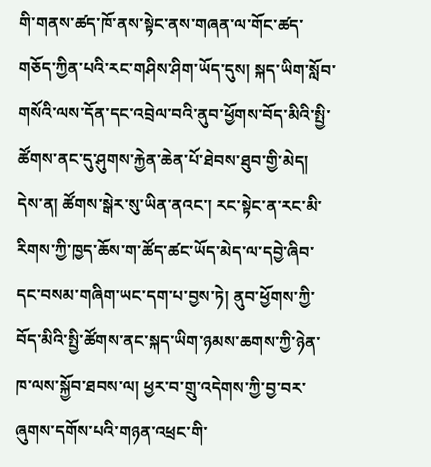གི་གནས་ཚད་ཁོ་ནས་སྟེང་ནས་གཞན་ལ་གོང་ཚད་གཅོད་ཀྱིན་པའི་རང་གཤིས་ཤིག་ཡོད་དུས། སྐད་ཡིག་སློབ་གསོའི་ལས་དོན་དང་འབྲེལ་བའི་ནུབ་ཕྱོགས་བོད་མིའི་སྤྱི་ཚོགས་ནང་དུ་ཤུགས་རྐྱེན་ཆེན་པོ་ཐེབས་ཐུབ་གྱི་མེད། དེས་ན། ཚོགས་སྒེར་སུ་ཡིན་ནའང་། རང་སྟེང་ན་རང་མི་རིགས་ཀྱི་ཁྱད་ཆོས་ག་ཚོད་ཚང་ཡོད་མེད་ལ་དབྱེ་ཞིབ་དང་བསམ་གཞིག་ཡང་དག་པ་བྱས་ཏེ། ནུབ་ཕྱོགས་ཀྱི་བོད་མིའི་སྤྱི་ཚོགས་ནང་སྐད་ཡིག་ཉམས་ཆགས་ཀྱི་ཉེན་ཁ་ལས་སྐྱོབ་ཐབས་ལ། ཕྱར་བ་གྲུ་འདེགས་ཀྱི་བྱ་བར་ཞུགས་དགོས་པའི་གཉན་འཕྲང་གི་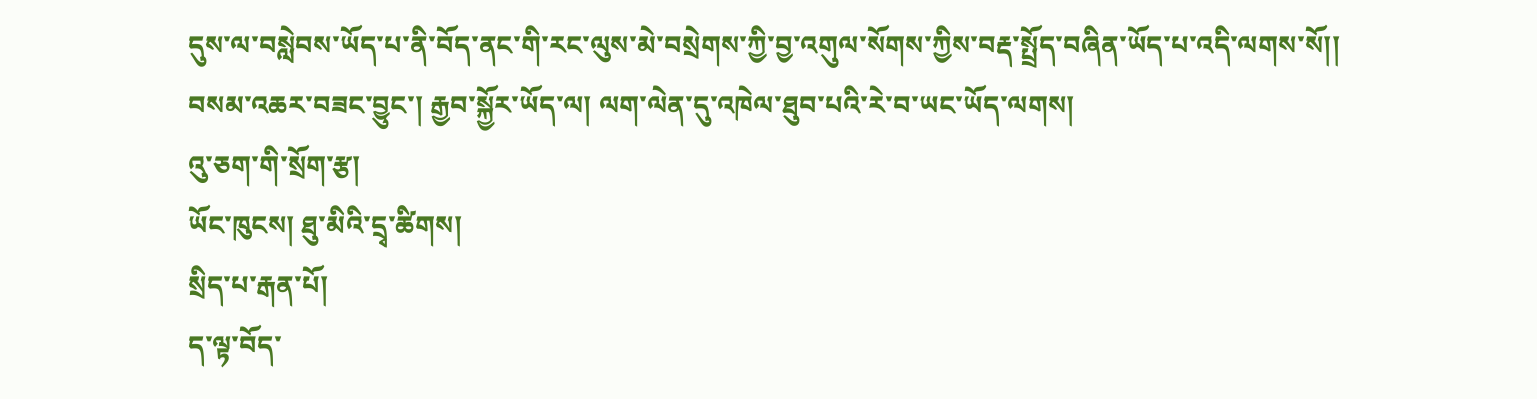དུས་ལ་བསླེབས་ཡོད་པ་ནི་བོད་ནང་གི་རང་ལུས་མེ་བསྲེགས་ཀྱི་བྱ་འགུལ་སོགས་ཀྱིས་བརྡ་སྤྲོད་བཞིན་ཡོད་པ་འདི་ལགས་སོ།།
བསམ་འཆར་བཟང་བྱུང་། རྒྱབ་སྐྱོར་ཡོད་ལ། ལག་ལེན་དུ་འཁེལ་ཐུབ་པའི་རེ་བ་ཡང་ཡོད་ལགས།
འུ་ཅག་གི་སྲོག་རྩ།
ཡོང་ཁུངས། ཐུ་མིའི་དྲྭ་ཚིགས།
སྲིད་པ་རྒན་པོ།
ད་ལྟ་བོད་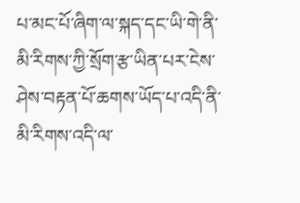པ་མང་པོ་ཞིག་ལ་སྐད་དང་ཡི་གེ་ནི་མི་རིགས་ཀྱི་སྲོག་རྩ་ཡིན་པར་ངེས་ཤེས་བརྟན་པོ་ཆགས་ཡོད་པ་འདི་ནི་མི་རིགས་འདི་ལ་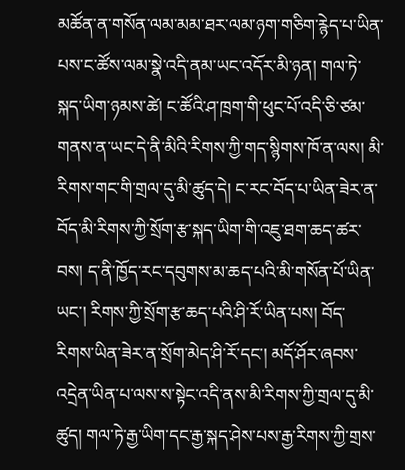མཚོན་ན་གསོན་ལམ་མམ་ཐར་ལམ་ཉག་གཅིག་རྙེད་པ་ཡིན་པས་ང་ཚོས་ལམ་སྣེ་འདི་ནམ་ཡང་འདོར་མི་ཉན། གལ་ཏེ་སྐད་ཡིག་ཉམས་ཚེ། ང་ཚོའི་ཤ་ཁྲག་གི་ཕུང་པོ་འདི་ཅི་ཙམ་གནས་ན་ཡང་དེ་ནི་མིའི་རིགས་ཀྱི་གད་སྙིགས་ཁོ་ན་ལས། མི་རིགས་གང་གི་གྲལ་དུ་མི་ཚུད་དེ། ང་རང་བོད་པ་ཡིན་ཟེར་ན་བོད་མི་རིགས་ཀྱི་སྲོག་རྩ་སྐད་ཡིག་གི་འཇུ་ཐག་ཆད་ཚར་བས། ད་ནི་ཁྱོད་རང་དབུགས་མ་ཆད་པའི་མི་གསོན་པོ་ཡིན་ཡང་། རིགས་ཀྱི་སྲོག་རྩ་ཆད་པའི་ཤི་རོ་ཡིན་པས། བོད་རིགས་ཡིན་ཟེར་ན་སྲོག་མེད་ཤི་རོ་དང་། མདོ་ཤོར་ཞབས་འདྲེན་ཡིན་པ་ལས་ས་སྟེང་འདི་ནས་མི་རིགས་ཀྱི་གྲལ་དུ་མི་ཚུད། གལ་ཏེ་རྒྱ་ཡིག་དང་རྒྱ་སྐད་ཤེས་པས་རྒྱ་རིགས་ཀྱི་གྲས་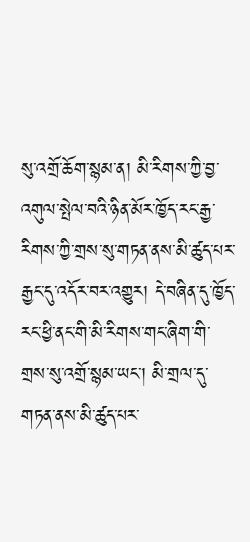སུ་འགྲོ་ཆོག་སྙམ་ན། མི་རིགས་ཀྱི་བྱ་འགུལ་སྤེལ་བའི་ཉིན་མོར་ཁྱོད་རང་རྒྱ་རིགས་ཀྱི་གྲས་སུ་གཏན་ནས་མི་ཚུད་པར་རྒྱང་དུ་འདོར་བར་འགྱུར། དེ་བཞིན་དུ་ཁྱོད་རང་ཕྱི་ནང་གི་མི་རིགས་གང་ཞིག་གི་གྲས་སུ་འགྲོ་སྙམ་ཡང་། མི་གྲལ་དུ་གཏན་ནས་མི་ཚུད་པར་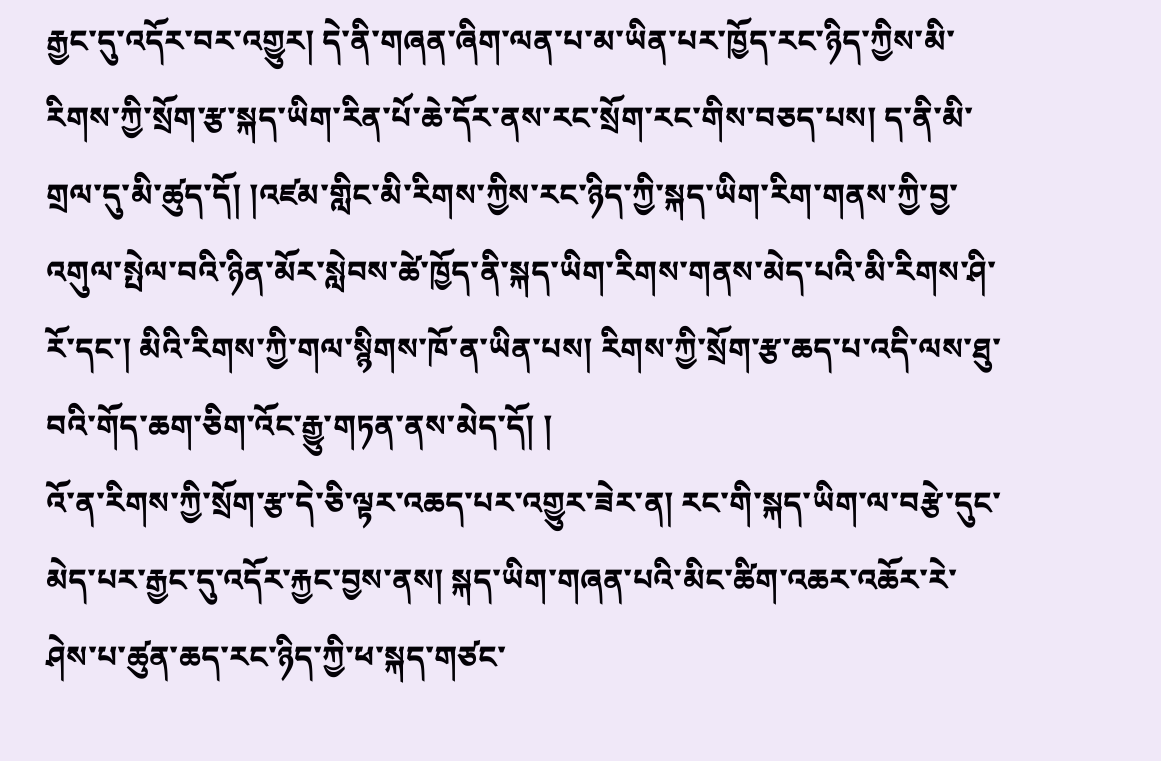རྒྱང་དུ་འདོར་བར་འགྱུར། དེ་ནི་གཞན་ཞིག་ལན་པ་མ་ཡིན་པར་ཁྱོད་རང་ཉིད་ཀྱིས་མི་རིགས་ཀྱི་སྲོག་རྩ་སྐད་ཡིག་རིན་པོ་ཆེ་དོར་ནས་རང་སྲོག་རང་གིས་བཅད་པས། ད་ནི་མི་གྲལ་དུ་མི་ཚུད་དོ། །འཛམ་གླིང་མི་རིགས་ཀྱིས་རང་ཉིད་ཀྱི་སྐད་ཡིག་རིག་གནས་ཀྱི་བྱ་འགུལ་སྤེལ་བའི་ཉིན་མོར་སླེབས་ཚེ་ཁྱོད་ནི་སྐད་ཡིག་རིགས་གནས་མེད་པའི་མི་རིགས་ཤི་རོ་དང་། མིའི་རིགས་ཀྱི་གལ་སྙིགས་ཁོ་ན་ཡིན་པས། རིགས་ཀྱི་སྲོག་རྩ་ཆད་པ་འདི་ལས་ཐུ་བའི་གོད་ཆག་ཅིག་འོང་རྒྱུ་གཏན་ནས་མེད་དོ། །
འོ་ན་རིགས་ཀྱི་སྲོག་རྩ་དེ་ཅི་ལྟར་འཆད་པར་འགྱུར་ཟེར་ན། རང་གི་སྐད་ཡིག་ལ་བརྩེ་དུང་མེད་པར་རྒྱང་དུ་འདོར་རྐྱང་བྱས་ནས། སྐད་ཡིག་གཞན་པའི་མིང་ཚིག་འཆར་འཆོར་རེ་ཤེས་པ་ཚུན་ཆད་རང་ཉིད་ཀྱི་ཕ་སྐད་གཙང་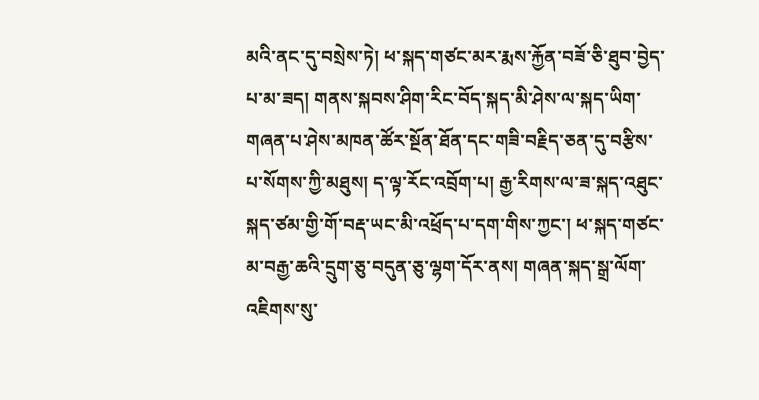མའི་ནང་དུ་བསྲེས་ཏེ། ཕ་སྐད་གཙང་མར་རྨས་རྐྱོན་བཟོ་ཅི་ཐུབ་བྱེད་པ་མ་ཟད། གནས་སྐབས་ཤིག་རིང་བོད་སྐད་མི་ཤེས་ལ་སྐད་ཡིག་གཞན་པ་ཤེས་མཁན་ཚོར་སྔོན་ཐོན་དང་གཟི་བརྗིད་ཅན་དུ་བརྩིས་པ་སོགས་ཀྱི་མཐུས། ད་ལྟ་རོང་འབྲོག་པ། རྒྱ་རིགས་ལ་ཟ་སྐད་འཐུང་སྐད་ཙམ་གྱི་གོ་བརྡ་ཡང་མི་འཕྲོད་པ་དག་གིས་ཀྱང་། ཕ་སྐད་གཙང་མ་བརྒྱ་ཆའི་དྲུག་ཅུ་བདུན་ཅུ་ལྷག་དོར་ནས། གཞན་སྐད་སྒྲ་ལོག་འཇིགས་སུ་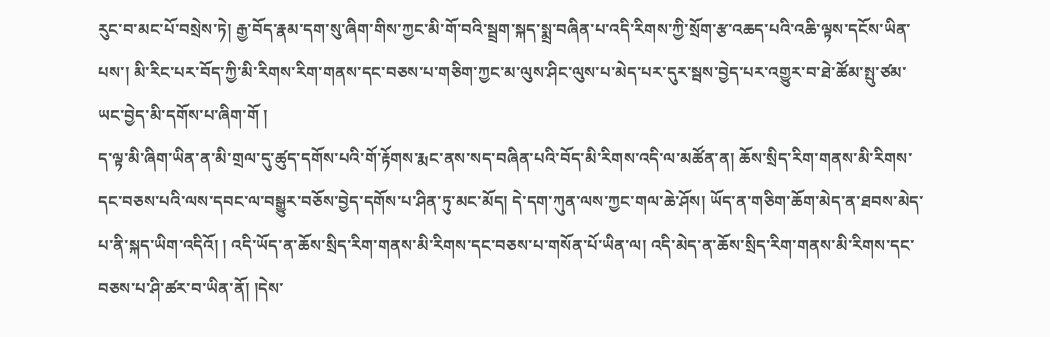རུང་བ་མང་པོ་བསྲེས་ཏེ། རྒྱ་བོད་རྣམ་དག་སུ་ཞིག་གིས་ཀྱང་མི་གོ་བའི་སྦྲག་སྐད་སྨྲ་བཞིན་པ་འདི་རིགས་ཀྱི་སྲོག་རྩ་འཆད་པའི་འཆི་ལྟས་དངོས་ཡིན་པས་། མི་རིང་པར་བོད་ཀྱི་མི་རིགས་རིག་གནས་དང་བཅས་པ་གཅིག་ཀྱང་མ་ལུས་ཤིང་ལུས་པ་མེད་པར་དུར་སྦས་བྱེད་པར་འགྱུར་བ་ཐེ་ཚོམ་སྤུ་ཙམ་ཡང་བྱེད་མི་དགོས་པ་ཞིག་གོ །
ད་ལྟ་མི་ཞིག་ཡིན་ན་མི་གྲལ་དུ་ཚུད་དགོས་པའི་གོ་རྟོགས་རྨང་ནས་སད་བཞིན་པའི་བོད་མི་རིགས་འདི་ལ་མཚོན་ན། ཆོས་སྲིད་རིག་གནས་མི་རིགས་དང་བཅས་པའི་ལས་དབང་ལ་བསྒྱུར་བཅོས་བྱེད་དགོས་པ་ཤིན་ཏུ་མང་མོད། དེ་དག་ཀུན་ལས་ཀྱང་གལ་ཆེ་ཤོས། ཡོད་ན་གཅིག་ཆོག་མེད་ན་ཐབས་མེད་པ་ནི་སྐད་ཡིག་འདིའོ། ། འདི་ཡོད་ན་ཆོས་སྲིད་རིག་གནས་མི་རིགས་དང་བཅས་པ་གསོན་པོ་ཡིན་ལ། འདི་མེད་ན་ཆོས་སྲིད་རིག་གནས་མི་རིགས་དང་བཅས་པ་ཤི་ཚར་བ་ཡིན་ནོ། །དེས་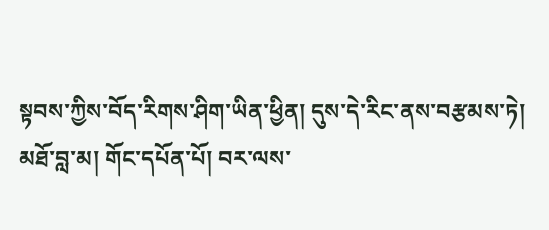སྟབས་ཀྱིས་བོད་རིགས་ཤིག་ཡིན་ཕྱིན། དུས་དེ་རིང་ནས་བརྩམས་ཏེ། མཐོ་བླ་མ། གོང་དཔོན་པོ། བར་ལས་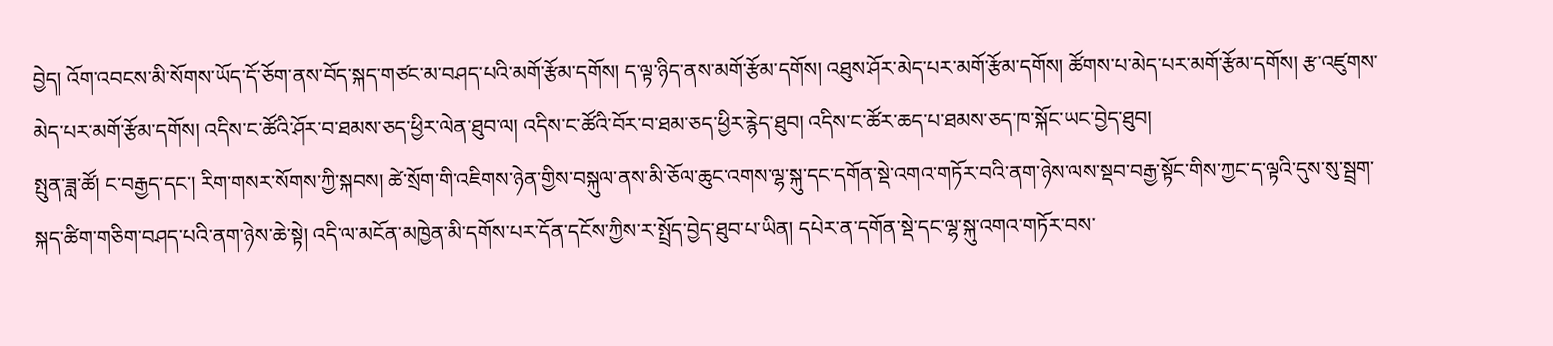བྱེད། འོག་འབངས་མི་སོགས་ཡོད་དོ་ཅོག་ནས་བོད་སྐད་གཙང་མ་བཤད་པའི་མགོ་རྩོམ་དགོས། ད་ལྟ་ཉིད་ནས་མགོ་རྩོམ་དགོས། འཐུས་ཤོར་མེད་པར་མགོ་རྩོམ་དགོས། ཚོགས་པ་མེད་པར་མགོ་རྩོམ་དགོས། རྩ་འཛུགས་མེད་པར་མགོ་རྩོམ་དགོས། འདིས་ང་ཚོའི་ཤོར་བ་ཐམས་ཅད་ཕྱིར་ལེན་ཐུབ་ལ། འདིས་ང་ཚོའི་བོར་བ་ཐམ་ཅད་ཕྱིར་རྙེད་ཐུབ། འདིས་ང་ཚོར་ཆད་པ་ཐམས་ཅད་ཁ་སྐོང་ཡང་བྱེད་ཐུབ།
སྤུན་ཟླ་ཚོ། ང་བརྒྱད་དང་། རིག་གསར་སོགས་ཀྱི་སྐབས། ཚེ་སྲོག་གི་འཇིགས་ཉེན་གྱིས་བསྐུལ་ནས་མི་ཅོལ་ཆུང་འགས་ལྷ་སྐུ་དང་དགོན་སྡེ་འགའ་གཏོར་བའི་ནག་ཉེས་ལས་སྡབ་བརྒྱ་སྟོང་གིས་ཀྱང་ད་ལྟའི་དུས་སུ་སྦྲག་སྐད་ཚིག་གཅིག་བཤད་པའི་ནག་ཉེས་ཆེ་སྟེ། འདི་ལ་མངོན་མཁྱེན་མི་དགོས་པར་དོན་དངོས་ཀྱིས་ར་སྤྲོད་བྱེད་ཐུབ་པ་ཡིན། དཔེར་ན་དགོན་སྡེ་དང་ལྷ་སྐུ་འགའ་གཏོར་བས་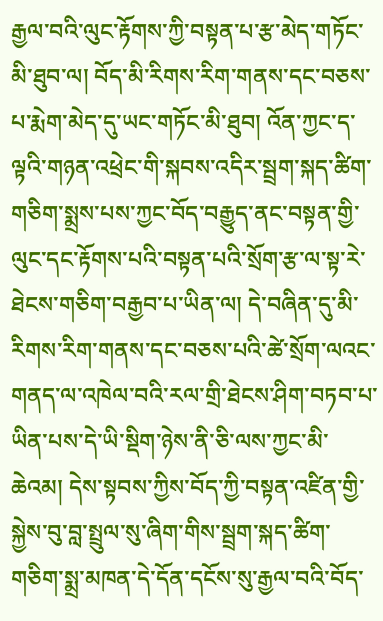རྒྱལ་བའི་ལུང་རྟོགས་ཀྱི་བསྟན་པ་རྩ་མེད་གཏོང་མི་ཐུབ་ལ། བོད་མི་རིགས་རིག་གནས་དང་བཅས་པ་རྨེག་མེད་དུ་ཡང་གཏོང་མི་ཐུབ། འོན་ཀྱང་ད་ལྟའི་གཉན་འཕྲེང་གི་སྐབས་འདིར་སྦྲག་སྐད་ཚིག་གཅིག་སྨྲས་པས་ཀྱང་བོད་བརྒྱུད་ནང་བསྟན་གྱི་ལུང་དང་རྟོགས་པའི་བསྟན་པའི་སྲོག་རྩ་ལ་སྟ་རེ་ཐེངས་གཅིག་བརྒྱབ་པ་ཡིན་ལ། དེ་བཞིན་དུ་མི་རིགས་རིག་གནས་དང་བཅས་པའི་ཚེ་སྲོག་ལའང་གནད་ལ་འཁེལ་བའི་རལ་གྲི་ཐེངས་ཤིག་བཏབ་པ་ཡིན་པས་དེ་ཡི་སྡིག་ཉེས་ནི་ཅི་ལས་ཀྱང་མི་ཆེའམ། དེས་སྟབས་ཀྱིས་བོད་ཀྱི་བསྟན་འཛིན་གྱི་སྐྱེས་བུ་བླ་སྤྲུལ་སུ་ཞིག་གིས་སྦྲག་སྐད་ཚིག་གཅིག་སྨྲ་མཁན་དེ་དོན་དངོས་སུ་རྒྱལ་བའི་བོད་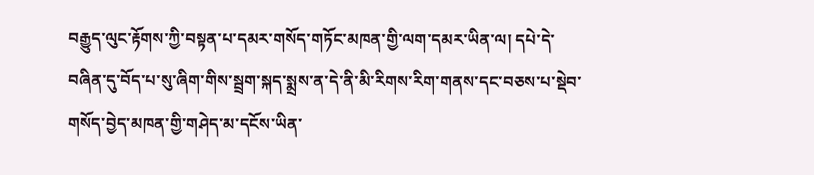བརྒྱུད་ལུང་རྟོགས་ཀྱི་བསྟན་པ་དམར་གསོད་གཏོང་མཁན་གྱི་ལག་དམར་ཡིན་ལ། དཔེ་དེ་བཞིན་དུ་བོད་པ་སུ་ཞིག་གིས་སྦྲག་སྐད་སྨྲས་ན་དེ་ནི་མི་རིགས་རིག་གནས་དང་བཅས་པ་སྡེབ་གསོད་བྱེད་མཁན་གྱི་གཤེད་མ་དངོས་ཡིན་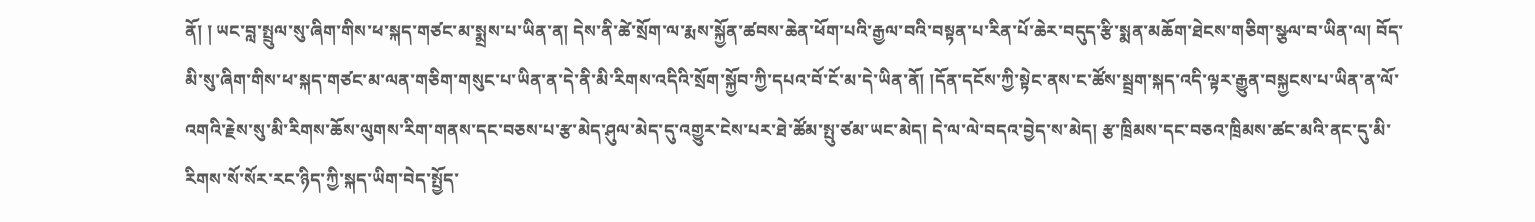ནོ། ། ཡང་བླ་སྤྲུལ་སུ་ཞིག་གིས་ཕ་སྐད་གཙང་མ་སྨྲས་པ་ཡིན་ན། དེས་ནི་ཚེ་སྲོག་ལ་རྨས་སྐྱོན་ཚབས་ཆེན་ཕོག་པའི་རྒྱལ་བའི་བསྟན་པ་རིན་པོ་ཆེར་བདུད་རྩི་སྨན་མཆོག་ཐེངས་གཅིག་སྩལ་བ་ཡིན་ལ། བོད་མི་སུ་ཞིག་གིས་ཕ་སྐད་གཙང་མ་ལན་གཅིག་གསུང་པ་ཡིན་ན་དེ་ནི་མི་རིགས་འདིའི་སྲོག་སྐྱོབ་ཀྱི་དཔའ་བོ་ངོ་མ་དེ་ཡིན་ནོ། །དོན་དངོས་ཀྱི་སྟེང་ནས་ང་ཚོས་སྦྲག་སྐད་འདི་ལྟར་རྒྱུན་བསྐྱངས་པ་ཡིན་ན་ལོ་འགའི་རྗེས་སུ་མི་རིགས་ཆོས་ལུགས་རིག་གནས་དང་བཅས་པ་རྩ་མེད་ཤུལ་མེད་དུ་འགྱུར་ངེས་པར་ཐེ་ཚོམ་སྤུ་ཙམ་ཡང་མེད། དེ་ལ་ལེ་བདའ་བྱེད་ས་མེད། རྩ་ཁྲིམས་དང་བཅའ་ཁྲིམས་ཚང་མའི་ནང་དུ་མི་རིགས་སོ་སོར་རང་ཉིད་ཀྱི་སྐད་ཡིག་བེད་སྤྱོད་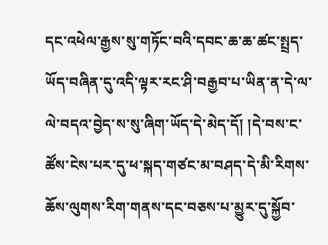དང་འཕེལ་རྒྱས་སུ་གཏོང་བའི་དབང་ཆ་ཆ་ཚང་སྤྲད་ཡོད་བཞིན་དུ་འདི་ལྟར་རང་ཤི་བརྒྱབ་པ་ཡིན་ན་དེ་ལ་ལེ་བདའ་བྱེད་ས་སུ་ཞིག་ཡོད་དེ་མེད་དོ། །དེ་བས་ང་ཚོས་ངེས་པར་དུ་ཕ་སྐད་གཙང་མ་བཤད་དེ་མི་རིགས་ཆོས་ལུགས་རིག་གནས་དང་བཅས་པ་མྱུར་དུ་སྐྱོབ་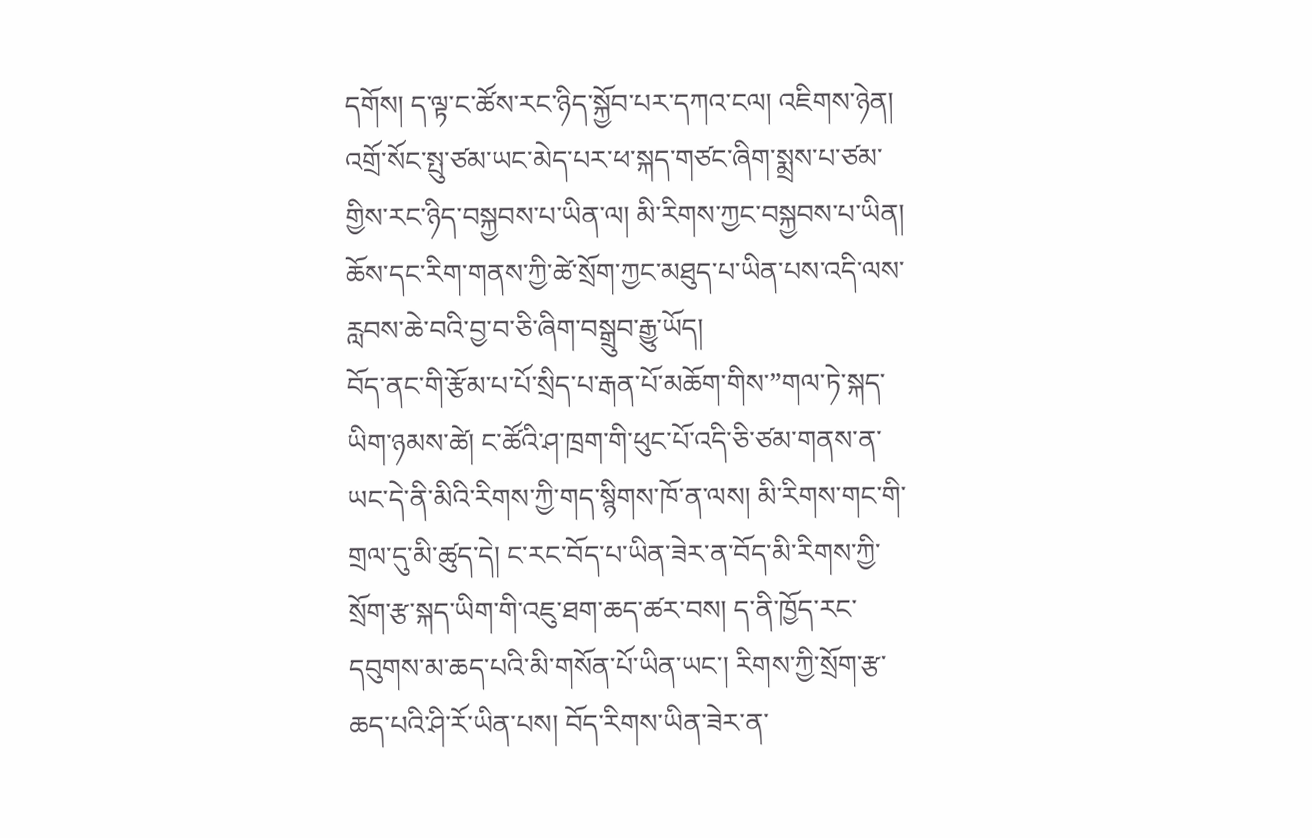དགོས། ད་ལྟ་ང་ཚོས་རང་ཉིད་སྐྱོབ་པར་དཀའ་ངལ། འཇིགས་ཉེན། འགྲོ་སོང་སྤུ་ཙམ་ཡང་མེད་པར་ཕ་སྐད་གཙང་ཞིག་སྨྲས་པ་ཙམ་གྱིས་རང་ཉིད་བསྐྱབས་པ་ཡིན་ལ། མི་རིགས་ཀྱང་བསྐྱབས་པ་ཡིན། ཆོས་དང་རིག་གནས་ཀྱི་ཚེ་སྲོག་ཀྱང་མཐུད་པ་ཡིན་པས་འདི་ལས་རླབས་ཆེ་བའི་བྱ་བ་ཅི་ཞིག་བསྒྲུབ་རྒྱུ་ཡོད།
བོད་ནང་གི་རྩོམ་པ་པོ་སྲིད་པ་རྒན་པོ་མཆོག་གིས་”གལ་ཏེ་སྐད་ཡིག་ཉམས་ཚེ། ང་ཚོའི་ཤ་ཁྲག་གི་ཕུང་པོ་འདི་ཅི་ཙམ་གནས་ན་ཡང་དེ་ནི་མིའི་རིགས་ཀྱི་གད་སྙིགས་ཁོ་ན་ལས། མི་རིགས་གང་གི་གྲལ་དུ་མི་ཚུད་དེ། ང་རང་བོད་པ་ཡིན་ཟེར་ན་བོད་མི་རིགས་ཀྱི་སྲོག་རྩ་སྐད་ཡིག་གི་འཇུ་ཐག་ཆད་ཚར་བས། ད་ནི་ཁྱོད་རང་དབུགས་མ་ཆད་པའི་མི་གསོན་པོ་ཡིན་ཡང་། རིགས་ཀྱི་སྲོག་རྩ་ཆད་པའི་ཤི་རོ་ཡིན་པས། བོད་རིགས་ཡིན་ཟེར་ན་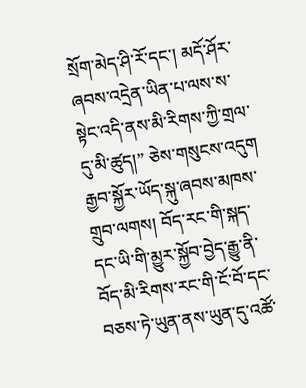སྲོག་མེད་ཤི་རོ་དང་། མདོ་ཤོར་ཞབས་འདྲེན་ཡིན་པ་ལས་ས་སྟེང་འདི་ནས་མི་རིགས་ཀྱི་གྲལ་དུ་མི་ཚུད།” ཅེས་གསུངས་འདུག
རྒྱབ་སྐྱོར་ཡོད་སྐུ་ཞབས་མཁས་གྲུབ་ལགས། བོད་རང་གི་སྐད་དང་ཡི་གི་མྱུར་སྐྱོབ་བྱེད་རྒྱུ་ནི་བོད་མི་རིགས་རང་གི་ངོ་བོ་དང་བཅས་ཏེ་ཡུན་ནས་ཡུན་དུ་འཚོ་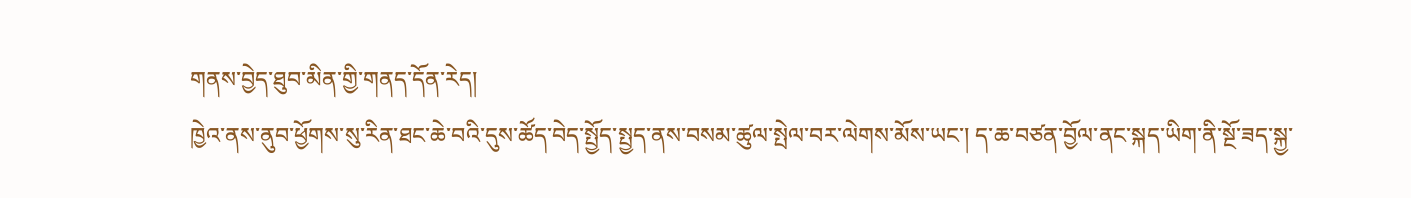གནས་བྱེད་ཐུབ་མིན་གྱི་གནད་དོན་རེད།
ཁྱེའ་ནས་ནུབ་ཕྱོགས་སུ་རིན་ཐང་ཆེ་བའི་དུས་ཚོད་བེད་སྤྱོད་སྤྱད་ནས་བསམ་ཚུལ་སྤེལ་བར་ལེགས་མོས་ཡང་། ད་ཆ་བཙན་བྱོལ་ནང་སྐད་ཡིག་ནི་སྔོ་ཟད་སྐྱ་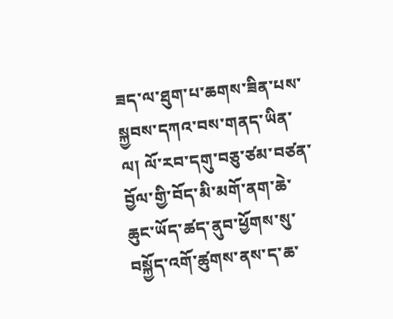ཟད་ལ་ཐུག་པ་ཆགས་ཟིན་པས་སྐྱབས་དཀའ་བས་གནད་ཡིན་ལ། ལོ་རབ་དགུ་བཅུ་ཙམ་བཙན་བྱོལ་གྱི་བོད་མི་མགོ་ནག་ཆེ་ཆུང་ཡོད་ཚད་ནུབ་ཕྱོགས་སུ་བསྐྱོད་འགོ་ཚུགས་ནས་ད་ཆ་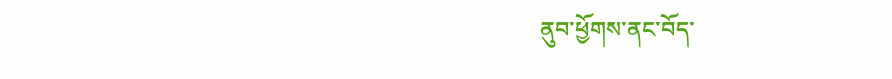ནུབ་ཕྱོགས་ནང་བོད་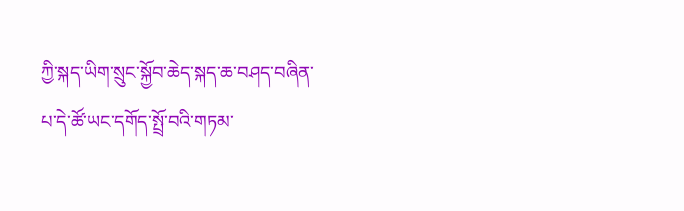ཀྱི་སྐད་ཡིག་སྲུང་སྐྱོབ་ཆེད་སྐད་ཆ་བཤད་བཞིན་པ་དེ་ཚོ་ཡང་དགོད་སྤྲོ་བའི་གཏམ་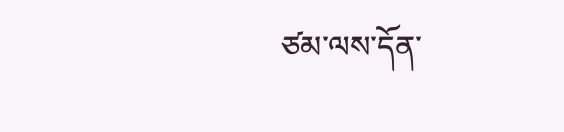ཙམ་ལས་དོན་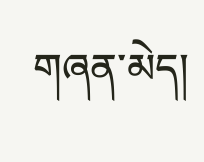གཞན་མེད།